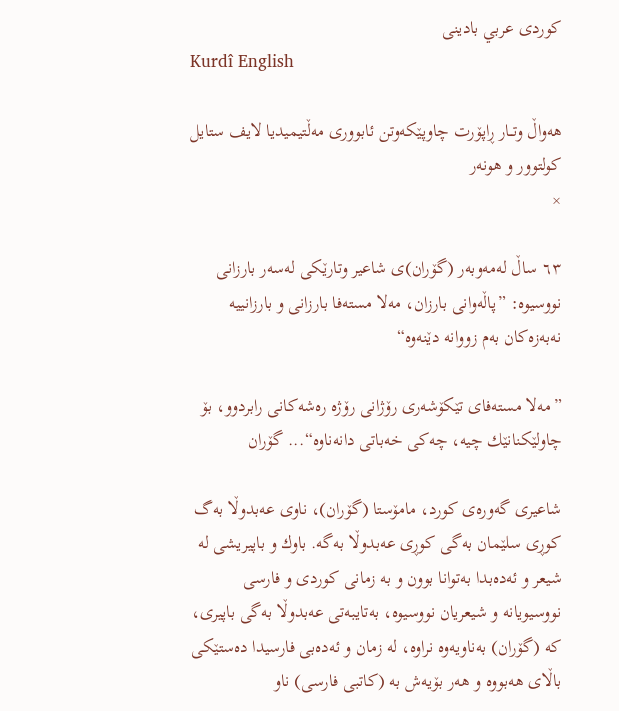كوردی عربي بادینی
Kurdî English

هه‌واڵ وتــار ڕاپۆرت چاوپێكه‌وتن ئابووری مه‌ڵتیمیدیا لایف ستایل كولتوور و هونه‌ر
×

٦٣ ساڵ لەمەوبەر (گۆران)ی شاعیر وتارێكی لەسەر بارزانى نووسیوە: ”پاڵه‌وانى بارزان، مه‌لا مسته‌فا بارزانی و بارزانییه‌ نه‌به‌زه‌كان به‌م زووانه‌ دێنه‌وه‌“

”مه‌لا مسته‌فاى تێكۆشه‌ری رۆژانى رۆژه‌ ره‌شه‌كانى رابردوو، بۆ چاولێكنانێك چیه‌، چه‌كى خه‌باتى دانەناوە“... گۆران

شاعیرى گه‌وره‌ى كورد، مامۆستا (گۆران)، ناوى عه‌بدوڵا به‌گ كوڕى سلێمان به‌گى كوڕى عه‌بدوڵا به‌گه‌. باوك و باپیریشى له‌ شیعر و ئه‌ده‌بدا بەتوانا بوون‌ و به‌ زمانى كوردى و فارسى نووسیویانه‌ و شیعریان نووسیوه‌، به‌تایبه‌تى عه‌بدوڵا به‌گى باپیرى، كه‌ (گۆران) به‌ناویه‌وه‌ نراوه‌، له‌ زمان و ئه‌ده‌بى فارسیدا ده‌ستێكى باڵاى هه‌بووه‌ و هه‌ر بۆیه‌ش به‌ (كاتبى فارسى) ناو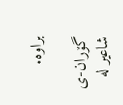براوه‌.

گۆران-ی شاعیر له‌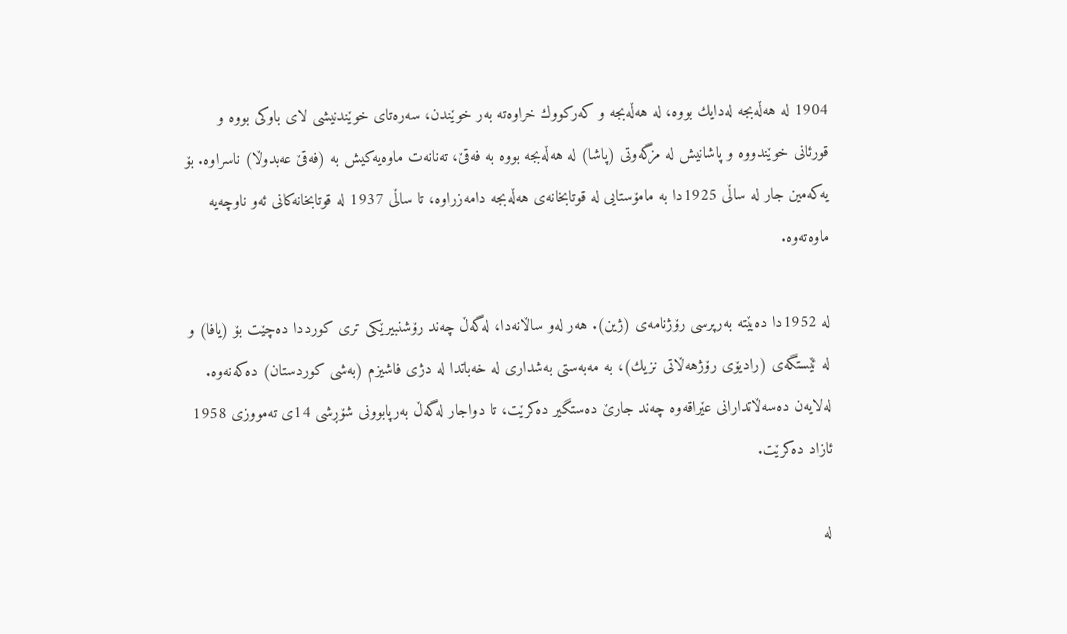1904 له‌ هه‌ڵه‌بجه‌ له‌دایك بووه‌، له‌ هه‌ڵه‌بجه‌ و كه‌ركووك خراوه‌ته‌ به‌ر خوێندن، سه‌ره‌تاى خوێندنیشى لاى باوكى بووه‌ و قورئانی خوێندووه‌ و پاشانیش له‌ مزگه‌وتى (پاشا) له‌ هه‌ڵه‌بجه‌ بووه‌ به‌ فه‌قێ، ته‌نانه‌ت ماوه‌یه‌كیش به‌ (فه‌قێ عه‌بدوڵا) ناسراوه‌. بۆ یه‌كه‌مین جار له‌ ساڵى 1925دا به‌ مامۆستایى له‌ قوتابخانه‌ى هه‌ڵه‌بجه‌ دامه‌زراوه‌، تا ساڵى 1937 له‌ قوتابخانه‌كانى ئه‌و ناوچه‌یه‌ ماوه‌ته‌وه‌.

له‌ 1952دا ده‌بێته‌ به‌رپرسى رۆژنامه‌ى (ژین). هه‌ر له‌و ساڵانه‌دا، له‌گه‌ڵ چه‌ند رۆشنبیرێكى ترى كورددا ده‌چێت بۆ (یافا) و له‌ ئێستگه‌ى (رادیۆى رۆژهه‌ڵاتى نزیك)، به‌ مه‌به‌ستى به‌شدارى له‌ خه‌باتدا له‌ دژى فاشیزم (به‌شى كوردستان) ده‌كه‌نه‌وه‌. له‌لایه‌ن ده‌سه‌ڵاتدارانى عێراقه‌وه‌ چه‌ند جارێ ده‌ستگیر ده‌كرێت، تا دواجار له‌گه‌ڵ به‌رپابوونى شۆڕشى 14ی ته‌مووزى 1958 ئازاد ده‌كرێت.

له‌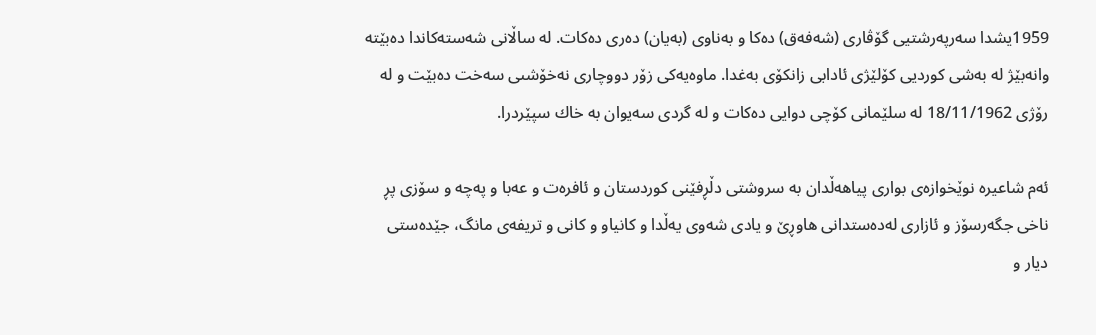1959یشدا سه‌رپه‌رشتیى گۆڤارى (شه‌فه‌ق) ده‌كا و به‌ناوى (به‌یان) ده‌رى ده‌كات. له‌ ساڵانى شه‌سته‌كاندا ده‌بێته‌ وانه‌بێژ له‌ به‌شى كوردیى كۆلێژى ئادابى زانكۆى به‌غدا. ماوه‌یه‌كى زۆر دووچارى نه‌خۆشىی سەخت ده‌بێت و له‌ رۆژى 18/11/1962 له‌ سلێمانى كۆچى دوایى ده‌كات و له‌ گردى سه‌یوان به‌ خاك سپێردرا.

ئه‌م شاعیره‌ نوێخوازەی بواری پیاهه‌ڵدان به‌ سروشتی دڵڕفێنی كوردستان و ئافره‌ت و عه‌با و په‌چه‌ و سۆزی پڕ ناخی جگه‌رسۆز و ئازاری له‌ده‌ستدانی هاوڕێ و یادی شه‌وی یه‌ڵدا و كانیاو و كانی و تریفه‌ی مانگ، جێده‌ستى دیار و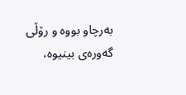به‌رچاو بووه‌ و رۆڵى گه‌وره‌ى بینیوه‌،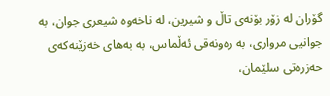گۆران له‌ زۆر بۆنه‌ی تاڵ و شیرین، له‌ ناخه‌وه‌ شیعری جوان، به‌ جوانیی مرواری، به‌ ره‌ونه‌قی ئه‌ڵماس، به‌ به‌های خه‌زێنه‌كه‌ی حه‌زره‌تی سلێمان،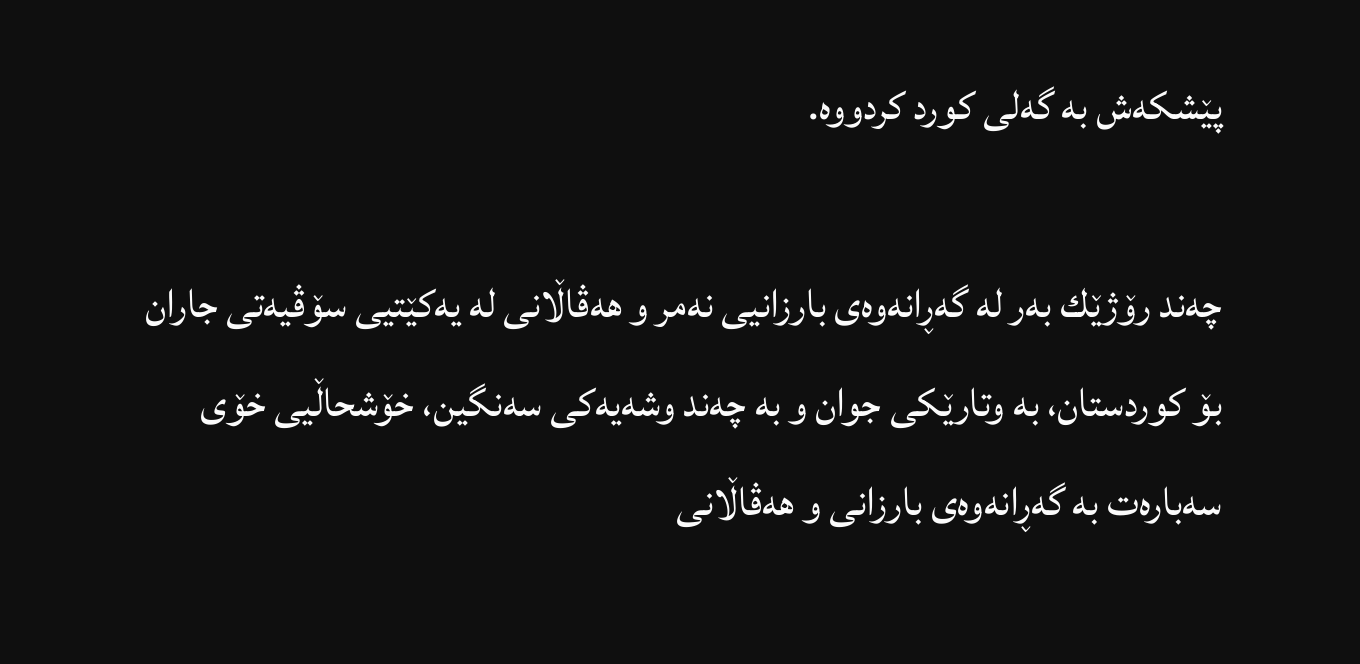پێشكه‌ش به‌ گه‌لی كورد كردووه‌.

چه‌ند رۆژێك به‌ر له‌ گه‌ڕانه‌وه‌ی بارزانیى نه‌مر و هەڤاڵانی له‌ یەكێتیی سۆڤیه‌تی جاران بۆ كوردستان، به‌ وتارێكى جوان و به‌ چه‌ند وشه‌یه‌كى سه‌نگین، خۆشحاڵیى خۆى سه‌باره‌ت به‌ گه‌ڕانه‌وه‌ى بارزانى و هەڤاڵانی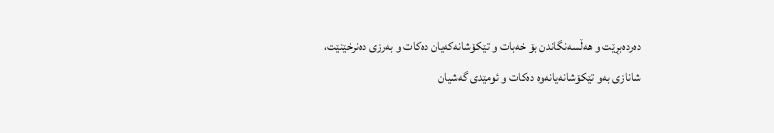ده‌رده‌بڕێت و هه‌ڵسه‌نگاندن بۆ خه‌بات و تێكۆشانه‌كه‌یان ده‌كات و به‌رزى ده‌نرخێنێت، شانازى به‌و تێكۆشانه‌یانه‌وه‌ ده‌كات و ئومێدى گه‌شیان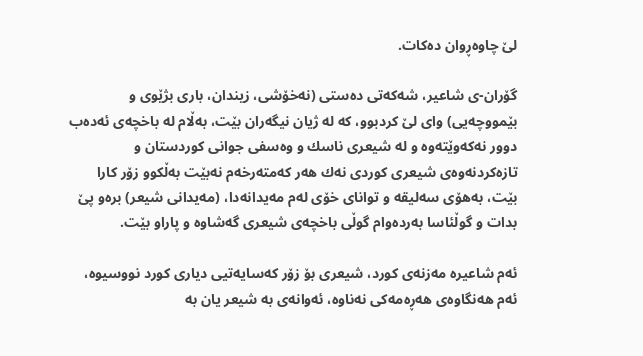لێ چاوه‌ڕوان ده‌كات.

گۆران-ى شاعیر، شه‌كه‌تى ده‌ستى (نه‌خۆشى، زیندان، بارى بژێوى و بێمووچه‌یى) واى لێ كردبوو، كه‌ له‌ ژیان نیگه‌ران بێت، به‌ڵام له‌ باخچه‌ى ئه‌ده‌ب دوور نه‌كه‌وێتەوە و له‌ شیعرى ناسك و وه‌سفى جوانى كوردستان و تازه‌كردنه‌وه‌ى شیعرى كوردى نەك هەر كه‌مته‌رخه‌م نه‌بێت بەڵكوو زۆر كارا بێت، به‌هۆى سه‌لیقه‌ و تواناى خۆى له‌م مه‌یدانه‌دا، (مه‌یدانى شیعر) بره‌و پێ بدات و گوڵئاسا به‌رده‌وام گوڵى باخچه‌ى شیعرى گه‌شاوه‌ و پاراو بێت.

ئه‌م شاعیره‌ مەزنەی كورد، شیعرى بۆ زۆر كه‌سایه‌تیى دیارى كورد نووسیوه‌، ئه‌م هه‌نگاوه‌ى هه‌ڕه‌مه‌كی نه‌ناوه‌، ئه‌وانه‌ى به‌ شیعر یان به‌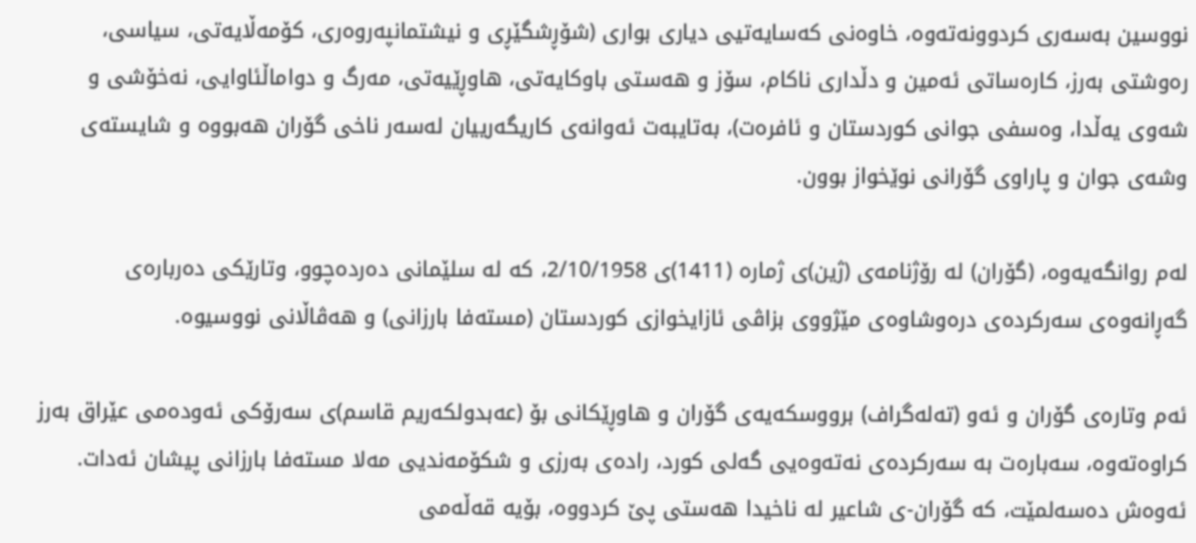نووسین به‌سه‌رى كردوونه‌ته‌وه‌، خاوه‌نى كه‌سایه‌تیى دیارى بوارى (شۆڕشگێڕى و نیشتمانپه‌روه‌رى، كۆمه‌ڵایه‌تى، سیاسى، ره‌وشتى به‌رز، كاره‌ساتى ئه‌مین و دڵدارى ناكام، سۆز و هه‌ستى باوكایه‌تى، هاوڕێیه‌تى، مه‌رگ و دواماڵئاوایى، نه‌خۆشى و شه‌وى یه‌ڵدا، وه‌سفى جوانى كوردستان و ئافره‌ت)، به‌تایبه‌ت ئه‌وانه‌ى كاریگه‌رییان له‌سه‌ر ناخى گۆران هه‌بووه‌ و شایسته‌ى وشه‌ى جوان و پاراوى گۆرانی نوێخواز بوون.

له‌م روانگه‌یه‌وه‌، (گۆران) له‌ رۆژنامه‌ى (ژین)ی ژماره‌ (1411)ى 2/10/1958، كە لە سلێمانی دەردەچوو، وتارێكى ده‌رباره‌ى گه‌ڕانه‌وه‌ى سەركردەی درەوشاوەی مێژووی بزاڤی ئازایخوازی كوردستان (مسته‌فا بارزانى) و هەڤاڵانی نووسیوه.

ئه‌م وتاره‌ى گۆران و ئه‌و (ته‌له‌گراف) برووسكه‌یه‌ى گۆران و هاوڕێكانى بۆ (عه‌بدولكه‌ریم قاسم)ی سەرۆكی ئەودەمی عێراق به‌رز كراوه‌ته‌وه‌، سه‌باره‌ت به‌ سه‌ركرده‌ى نه‌ته‌وه‌یى گه‌لى كورد، راده‌ى به‌رزی و شكۆمه‌ندیى مه‌لا مسته‌فا بارزانى پیشان ئه‌دات. ئه‌وه‌ش ده‌سه‌لمێت، كه‌ گۆران-ى شاعیر له‌ ناخیدا هه‌ستى پێ كردووه‌، بۆیه‌ قه‌ڵه‌مى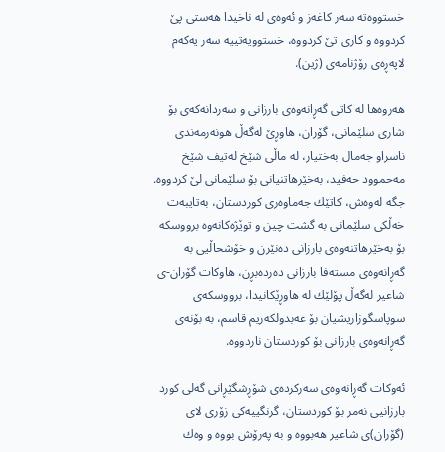خستووه‌ته‌ سه‌ر كاغه‌ز و ئه‌وه‌ى له‌ ناخیدا هه‌ستى پێ كردووه‌ و كارى تێ كردووه‌، خستوویه‌تییه‌ سه‌ر یه‌كه‌م لاپه‌ڕه‌ى رۆژنامه‌ى (ژین).

هه‌روه‌ها له‌ كاتى گه‌ڕانه‌وه‌ى بارزانى و سه‌ردانه‌كه‌ى بۆ شارى سلێمانى، گۆران، هاوڕێ له‌گه‌ڵ هونه‌رمه‌ندى ناسراو جه‌مال به‌ختیار، له‌ ماڵی شێخ له‌تیف شێخ مه‌حموود حه‌فید، به‌خێرهاتنیانی بۆ سلێمانی لێ كردووه‌. جگه‌ له‌وه‌ش، كاتێك جه‌ماوه‌رى كوردستان، به‌تایبه‌ت خه‌ڵكى سلێمانى به‌ گشت چین و توێژەکانه‌وه‌ برووسكه‌ بۆ به‌خێرهاتنه‌وه‌ى بارزانى ده‌نێرن و خۆشحاڵیى به‌ گه‌ڕانه‌وه‌ى مسته‌فا بارزانى ده‌رده‌بڕن، هاوكات گۆران-ى شاعیر له‌گه‌ڵ پۆلێك له‌ هاوڕێكانیدا، برووسكه‌ی سوپاسگوزاریشیان بۆ عه‌بدولكه‌ریم قاسم، به‌ بۆنه‌ی گه‌ڕانه‌وه‌ی بارزانی بۆ كوردستان ناردووه‌.

ئەوكات گه‌ڕانه‌وه‌ی سه‌ركرده‌ى شۆڕشگێڕانى گه‌لى كورد بارزانیی نه‌مر بۆ كوردستان، گرنگییه‌كی زۆری لای (گۆران)ی شاعیر هه‌بووه‌ و به‌ په‌رۆش بووه‌ و وه‌ك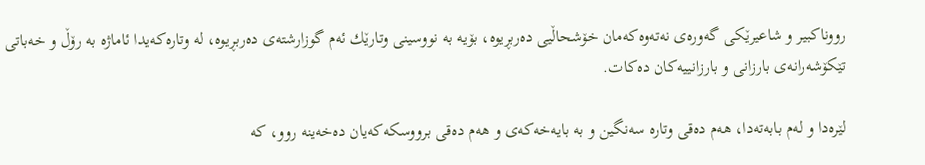رووناكبیر و شاعیرێكى گه‌وره‌ى نه‌ته‌وه‌كه‌مان خۆشحاڵیى ده‌ربڕیوه‌، بۆیه‌ به‌ نووسینى وتارێك ئه‌م گوزارشته‌ى ده‌ربڕیوه‌، له‌ وتاره‌كه‌یدا ئاماژه‌ به‌ رۆڵ و خه‌باتى تێكۆشه‌رانه‌ى بارزانى و بارزانییه‌كان ده‌كات.

لێره‌دا و له‌م بابه‌ته‌دا، هه‌م ده‌قى وتاره‌ سه‌نگین و به‌ بایه‌خه‌كه‌ى و هه‌م ده‌قى برووسكه‌كه‌یان ده‌خه‌ینه‌ روو، كه‌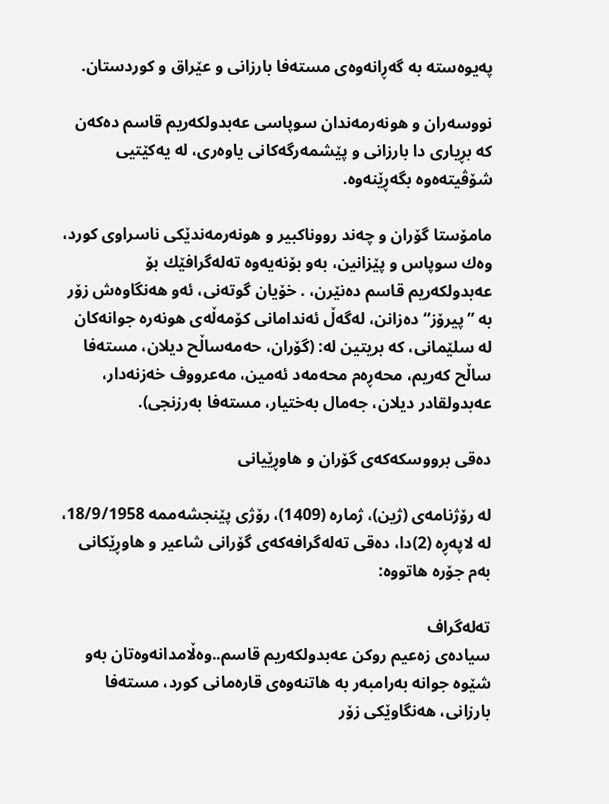په‌یوه‌سته‌ به‌ گه‌ڕانه‌وه‌ى مسته‌فا بارزانى و عێراق و كوردستان.

نووسه‌ران و هونه‌رمه‌ندان سوپاسى عەبدولكەریم قاسم ده‌كه‌ن كه‌ بڕیاری دا بارزانى و پێشمەرگەكانی یاوەری، لە یەكێتیی شۆڤیتەەوە بگەڕێنەوە.

مامۆستا گۆران و چه‌ند رووناكبیر و هونه‌رمه‌ندێكى ناسراوى كورد، وه‌ك سوپاس و پێزانین، بەو بۆنەیەوە ته‌له‌گرافێك بۆ عه‌بدولكه‌ریم قاسم ده‌نێرن، ‌. خۆیان گوته‌نى، ئه‌و هه‌نگاوه‌ش زۆر به‌ ”پیرۆز“ ده‌زانن، له‌گه‌ڵ ئه‌ندامانی كۆمه‌ڵه‌ى هونه‌ره‌ جوانه‌كان له‌ سلێمانی، كه‌ بریتین له‌: (گۆران، حه‌مه‌ساڵح دیلان، مسته‌فا ساڵح كه‌ریم، محه‌ڕه‌م محه‌مه‌د ئه‌مین، مه‌عرووف خه‌زنه‌دار، عه‌بدولقادر دیلان، جه‌مال به‌ختیار، مسته‌فا به‌رزنجی).

دەقی برووسكەكەی گۆران و هاوڕێیانی

له‌ رۆژنامه‌ى (ژین)، ژماره‌ (1409)، رۆژى پێنجشه‌ممه‌ 18/9/1958، له‌ لاپه‌ڕه‌ (2)دا، ده‌قى ته‌له‌گرافه‌كه‌ى گۆرانى شاعیر و هاوڕێكانى به‌م جۆره‌ هاتووه‌:

ته‌له‌گراف
سیاده‌ى زه‌عیم روكن عه‌بدولكه‌ریم قاسم..وه‌ڵامدانه‌وه‌تان به‌و شێوه‌ جوانه‌ به‌رامبه‌ر به‌ هاتنه‌وه‌ى قاره‌مانی كورد، مسته‌فا بارزانی، هه‌نگاوێكی زۆر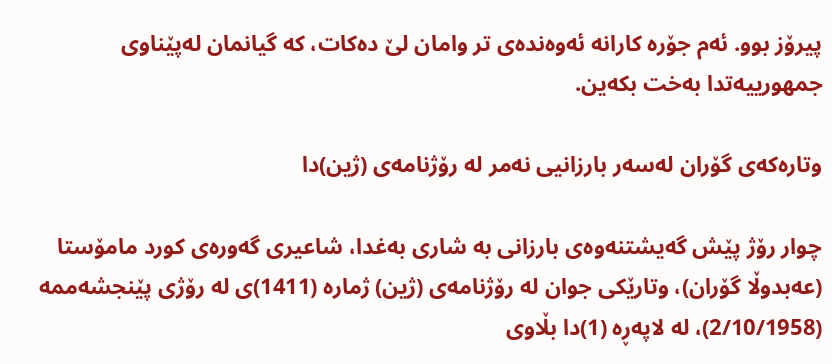پیرۆز بوو. ئه‌م جۆره‌ كارانه‌ ئه‌وه‌نده‌ى تر وامان لێ ده‌كات، كه‌ گیانمان له‌پێناوى جمهورییه‌تدا به‌خت بكه‌ین.

وتارەكەی گۆران لەسەر بارزانیی نەمر لە رۆژنامەی (ژین)دا

چوار رۆژ پێش گه‌یشتنه‌وه‌ى بارزانى به‌ شارى به‌غدا، شاعیرى گه‌وره‌ى كورد مامۆستا (عه‌بدوڵا گۆران)، وتارێكى جوان له‌ رۆژنامه‌ى (ژین) ژماره‌ (1411)ی له‌ رۆژى پێنجشه‌ممه‌ (2/10/1958)، له‌ لاپه‌ڕه‌ (1)دا بڵاوی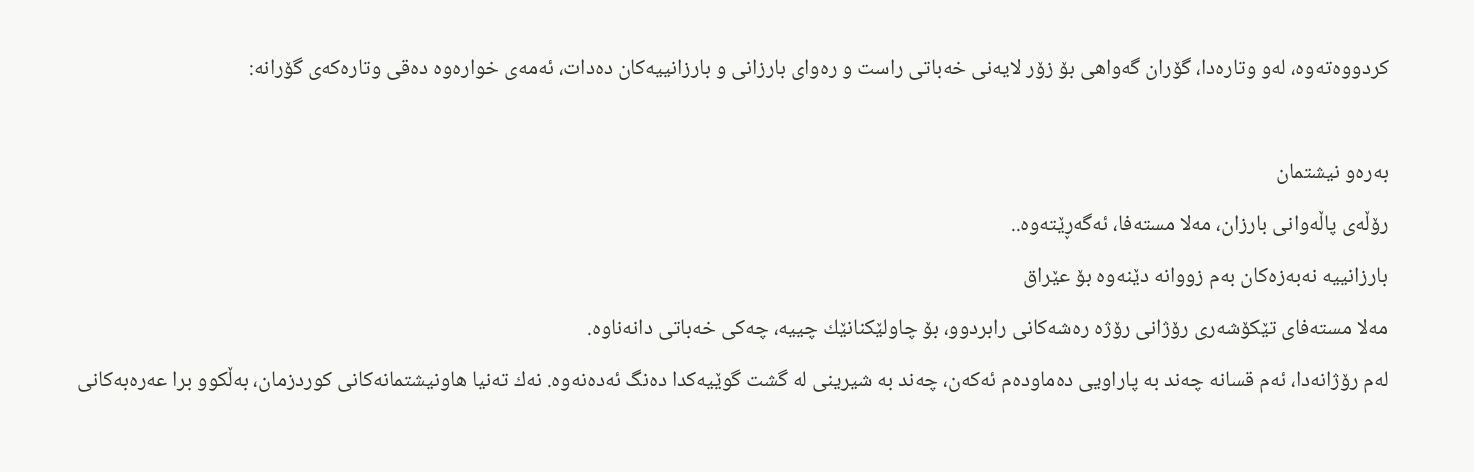كردووه‌ته‌وه‌، له‌و وتاره‌دا، گۆران گه‌واهى بۆ زۆر لایه‌نى خه‌باتى راست و ره‌واى بارزانى و بارزانییه‌كان ده‌دات، ئەمەی خوارەوە دەقی وتارەكەی گۆرانە:

به‌ره‌و نیشتمان
رۆڵه‌ى پاڵه‌وانى بارزان، مه‌لا مسته‌فا، ئه‌گه‌ڕێته‌وه‌..
بارزانییه‌ نه‌به‌زه‌كان به‌م زووانه‌ دێنه‌وه‌ بۆ عێراق
مه‌لا مسته‌فاى تێكۆشه‌ری رۆژانى رۆژه‌ ره‌شه‌كانى رابردوو، بۆ چاولێكنانێك چییه‌، چه‌كى خه‌باتى دانه‌ناوە.
له‌م رۆژانه‌دا، ئه‌م قسانه‌ چه‌ند به‌ پاراویى ده‌ماوده‌م ئه‌كه‌ن، چه‌ند به‌ شیرینى له‌ گشت گوێیه‌كدا ده‌نگ ئه‌ده‌نه‌وه‌. نه‌ك ته‌نیا هاونیشتمانه‌كانى كوردزمان، به‌ڵكوو برا عه‌ره‌به‌كانى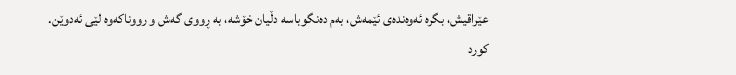عێراقیش، بگره‌ ئه‌وه‌نده‌ى ئێمه‌ش، به‌م ده‌نگوباسه‌ دڵیان خۆشه‌، به‌ ڕووى گه‌ش و رووناكه‌وه‌ لێى ئه‌دوێن.
كورد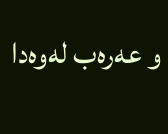و عه‌ره‌ب له‌وه‌دا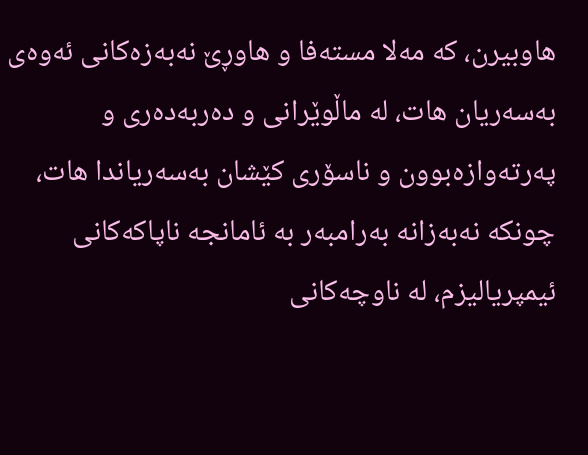هاوبیرن، كه‌ مه‌لا مسته‌فا و هاوڕێ نه‌به‌زه‌كانى ئه‌وه‌ى به‌سه‌ریان هات، له‌ ماڵوێرانى و ده‌ربه‌ده‌رى و په‌رته‌وازه‌بوون و ناسۆرى كێشان به‌سه‌ریاندا هات، چونكه‌ نه‌به‌زانه‌ به‌رامبه‌ر به‌ ئامانجه‌ ناپاكه‌كانى ئیمپریالیزم، له‌ ناوچه‌كانى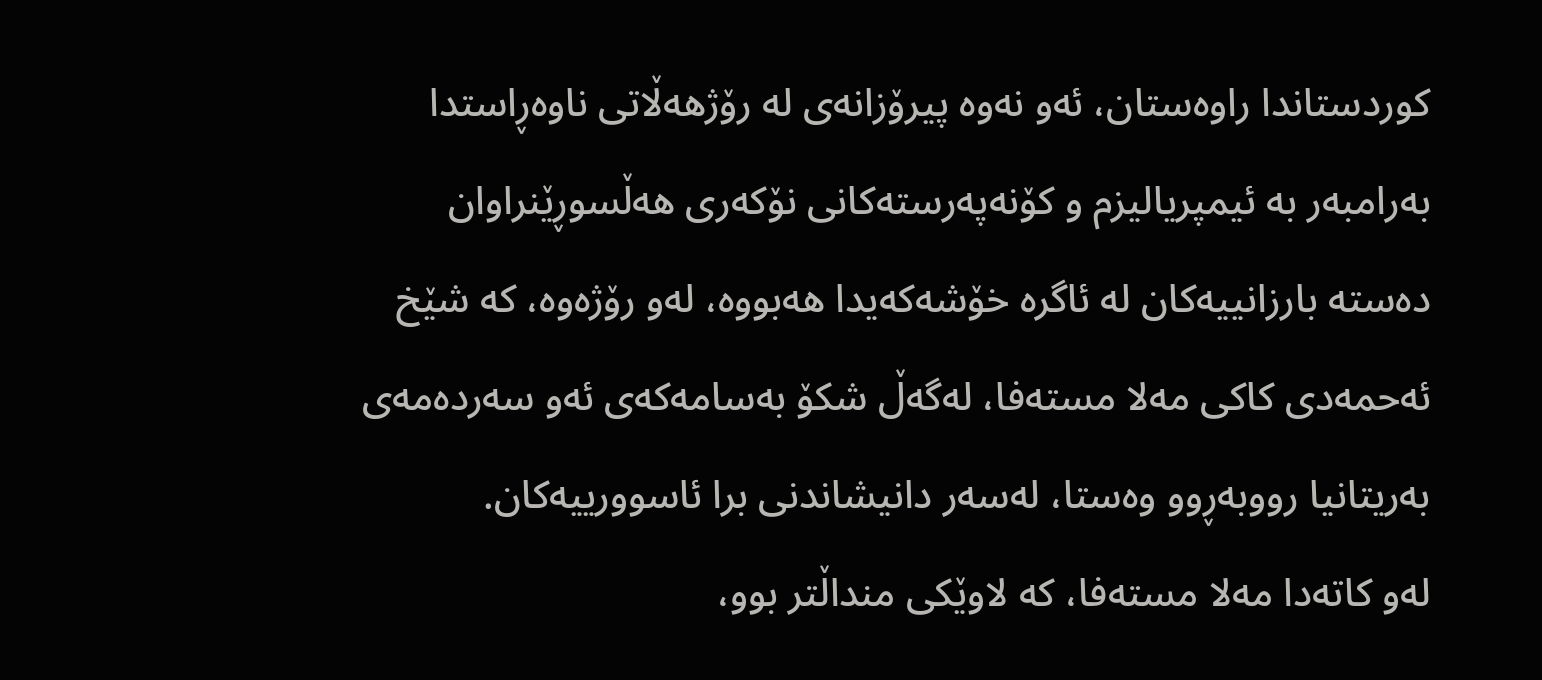كوردستاندا راوه‌ستان، ئه‌و نه‌وه‌ پیرۆزانه‌ى له‌ رۆژهه‌ڵاتى ناوه‌ڕاستدا به‌رامبه‌ر به‌ ئیمپریالیزم و كۆنه‌په‌رسته‌كانى نۆكه‌رى هه‌ڵسوڕێنراوان ده‌سته‌ بارزانییه‌كان له‌ ئاگره‌ خۆشه‌كه‌یدا هه‌بووه‌، له‌و رۆژه‌وه‌، كه‌ شێخ ئه‌حمه‌دى كاكى مه‌لا مسته‌فا، له‌گه‌ڵ شكۆ به‌سامه‌كه‌ى ئه‌و سه‌رده‌مه‌ى به‌ریتانیا رووبه‌ڕوو وه‌ستا، له‌سه‌ر دانیشاندنى برا ئاسوورییه‌كان.
له‌و كاته‌دا مه‌لا مسته‌فا، کە لاوێكى منداڵتر بوو،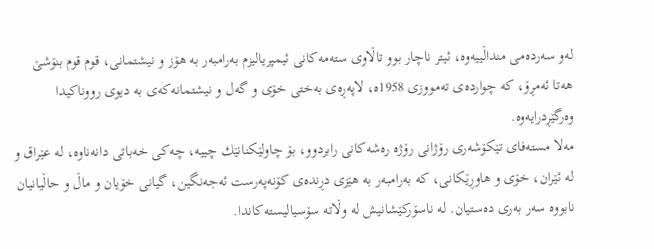له‌و سه‌رده‌مى منداڵییه‌وه‌، ئیتر ناچار بوو تاڵاوى سته‌مه‌كانى ئیمپریالیزم به‌رامبه‌ر به‌ هۆز و نیشتمانى، قوم قوم بنۆشێ هه‌تا ئه‌مڕۆ، كه‌ چوارده‌ى ته‌مووزى 1958ه‌، لاپه‌ڕه‌ى به‌ختى خۆى و گه‌ل و نیشتمانه‌كه‌ى به‌ دیوى رووناكیدا وه‌رگێڕدرایه‌وه‌.
مه‌لا مسته‌فاى تێكۆشه‌ری رۆژانى رۆژه‌ ره‌شه‌كانى رابردوو، بۆ چاولێكنانێك چییه‌، چه‌كى خه‌باتى دانەناوە، له‌ عێراق و له‌ ئێران، خۆى و هاوڕێكانى، كه‌ به‌رامبه‌ر به‌ هێزى دڕنده‌ى كۆنه‌په‌رست ئه‌جه‌نگین، گیانى خۆیان و ماڵ و حاڵیانیان نابووه‌ سه‌ر به‌رى ده‌ستیان. له‌ ناسۆركێشانیش له‌ وڵاته‌ سۆسیالیسته‌كاندا.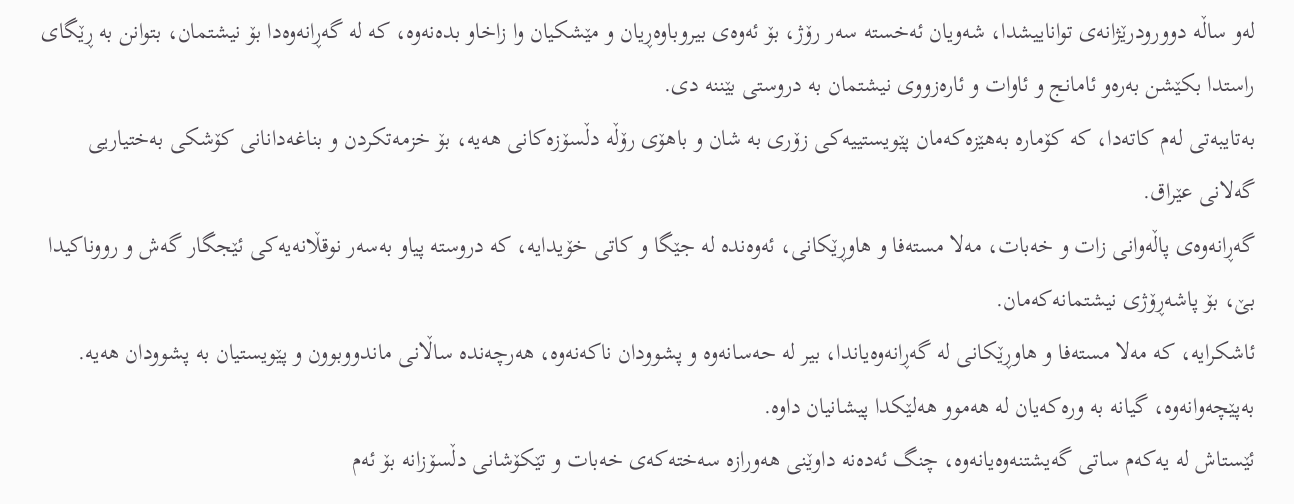له‌و ساڵه‌ دوورودرێژانه‌ى تواناییشدا، شه‌ویان ئه‌خسته‌ سه‌ر رۆژ، بۆ ئه‌وه‌ى بیروباوه‌ڕیان و مێشكیان وا زاخاو بده‌نه‌وه‌، كه‌ له‌ گه‌ڕانه‌وه‌دا بۆ نیشتمان، بتوانن به‌ ڕێگاى راستدا بكێشن به‌ره‌و ئامانج و ئاوات و ئاره‌زووى نیشتمان به‌ دروستى بێننه‌ دى.
به‌تایبه‌تى له‌م كاته‌دا، كه‌ کۆمارە به‌هێزه‌كه‌مان پێویستییه‌كى زۆرى به‌ شان و باهۆى رۆڵه‌ دڵسۆزه‌كانى هه‌یه‌، بۆ خزمه‌تكردن و بناغه‌دانانى كۆشكى به‌ختیاریى گه‌لانى عێراق.
گه‌ڕانه‌وه‌ى پاڵه‌وانى زات و خه‌بات، مه‌لا مسته‌فا و هاوڕێكانى، ئه‌وه‌نده‌ له‌ جێگا و كاتى خۆیدایه‌، كه‌ دروسته‌ پیاو به‌سه‌ر نوقڵانه‌یه‌كى ئێجگار گه‌ش و رووناكیدا بێ، بۆ پاشه‌ڕۆژى نیشتمانه‌كه‌مان.
ئاشكرایه‌، كه‌ مه‌لا مسته‌فا و هاوڕێكانى له‌ گه‌ڕانه‌وه‌یاندا، بیر له‌ حه‌سانه‌وه‌ و پشوودان ناكه‌نه‌وه‌، هه‌رچه‌نده‌ ساڵانى ماندووبوون و پێویستیان به‌ پشوودان هه‌یه‌. به‌پێچه‌وانه‌وه‌، گیانه‌ به‌ وره‌كه‌یان له‌ هه‌موو هه‌لێكدا پیشانیان داوه‌.
ئێستاش له‌ یه‌كه‌م ساتى گه‌یشتنه‌وه‌یانه‌وه‌، چنگ ئه‌ده‌نه‌ داوێنى هه‌ورازه‌ سه‌خته‌كه‌ى خه‌بات و تێكۆشانى دڵسۆزانه‌ بۆ ئه‌م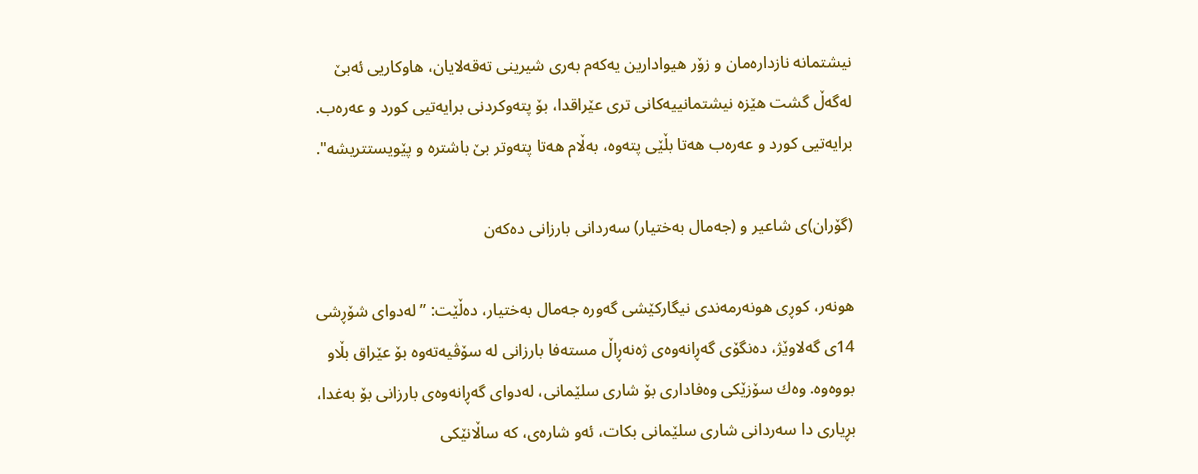نیشتمانه‌ نازداره‌مان و زۆر هیوادارین یه‌كه‌م به‌رى شیرینى ته‌قه‌لایان، هاوكاریى ئه‌بێ له‌گه‌ڵ گشت هێزه‌ نیشتمانییه‌كانى ترى عێراقدا، بۆ پته‌وكردنى برایه‌تیى كورد و عه‌ره‌ب.
برایه‌تیى كورد و عه‌ره‌ب هه‌تا بڵێى پته‌وه‌، به‌ڵام هه‌تا پته‌وتر بێ باشتره‌ و پێویستتریشه‌".

(گۆران)ى شاعیر و (جه‌مال به‌ختیار) سه‌ردانى بارزانى ده‌كه‌ن

هونه‌ر، كوڕى هونه‌رمه‌ندى نیگاركێشی گه‌وره‌ جه‌مال به‌ختیار، ده‌ڵێت: ”له‌دواى شۆڕشی 14ی گه‌لاوێژ، ده‌نگۆی گه‌ڕانه‌وه‌ى ژه‌نه‌ڕاڵ مسته‌فا بارزانی له‌ سۆڤیه‌ته‌وه‌ بۆ عێراق بڵاو بووه‌وه‌. وه‌ك سۆزێكی وه‌فاداری بۆ شارى سلێمانی، له‌دوای گه‌ڕانه‌وه‌ى بارزانی بۆ به‌غدا، بڕیاری دا سه‌ردانی شارى سلێمانی بكات، ئه‌و شاره‌ى، كه‌ ساڵانێكى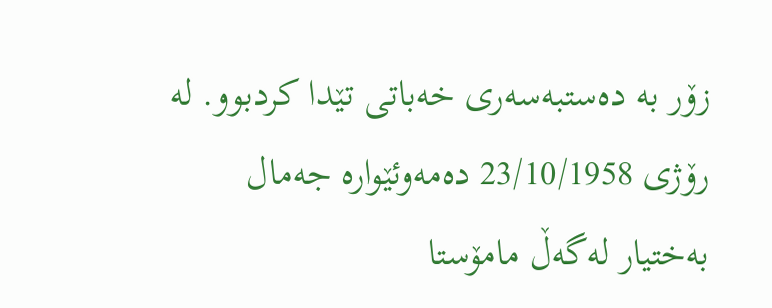زۆر به‌ ده‌ستبه‌سه‌رى خه‌باتی تێدا كردبوو. له‌ رۆژی 23/10/1958 ده‌مه‌وئێواره‌ جه‌مال به‌ختیار له‌گه‌ڵ مامۆستا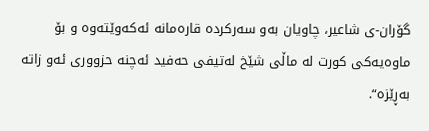گۆران-ی شاعیر، چاویان به‌و سه‌ركرده‌ قاره‌مانه‌ ئه‌كه‌وێته‌وه‌ و بۆ ماوه‌یه‌كی كورت له‌ ماڵی شێخ له‌تیفی حه‌فید ئه‌چنه‌ حزوورى ئه‌و زاته‌ به‌ڕێزه‌“.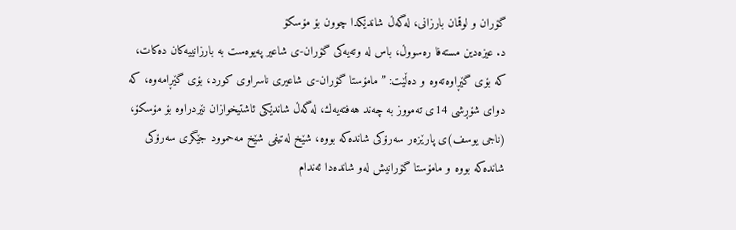گۆران و لوقمان بارزانى، له‌گه‌ڵ شاندێكدا چوون بۆ مۆسكۆ
د. عیزه‌دین مسته‌فا ره‌سووڵ، باس له‌ وته‌یه‌كى گۆران-ى شاعیر په‌یوه‌ست به‌ بارزانییه‌كان ده‌كات، كه‌ بۆی گێڕاوه‌ته‌وه‌ و ده‌ڵێت: ”مامۆستا گۆران-ی شاعیری ناسراوی كورد، بۆی گێڕامه‌وه‌، كه‌ دوای شۆڕشی 14ی ته‌مووز به‌ چه‌ند هه‌فته‌یه‌ك، له‌گه‌ڵ شاندێكی ئاشتیخوازان نێردراوه‌ بۆ مۆسكۆ، (ناجی یوسف)ی پارێزه‌ر سه‌رۆكی شانده‌كه‌ بووه‌، شێخ له‌تیفی شێخ مه‌حموود جێگری سه‌رۆكی شانده‌كه‌ بووه‌ و مامۆستا گۆرانیش له‌و شانده‌دا ئه‌ندام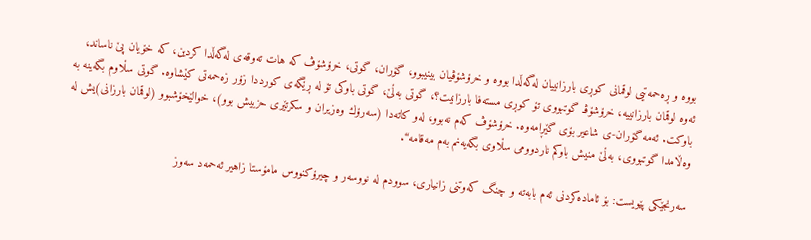بووه‌ و ڕه‌حمه‌تیی لوقمانی كوڕی بارزانییان له‌گه‌ڵدا بووه‌ و خرۆشۆڤیان بینیبوو، گۆران، گوتی، خرۆشۆڤ كه‌ هات ته‌وقه‌ی له‌گه‌ڵدا كردین، كه‌ خۆیان پێ ناساند، ئه‌وه‌ لوقمان بارزانییه‌، خرۆشۆڤـ گوتبووی تۆ كوڕی مسته‌فا بارزانیت؟، گوتی به‌ڵێ، گوتی باوكی تۆ له‌ ڕێگه‌ی كورددا زۆر زه‌حمه‌تی كێشاوه‌. گوتی سڵاوم بگه‌ینه‌ به‌ باوكت. ئه‌مه‌ گۆران-ی شاعیر بۆی گێڕامه‌وه‌. خرۆشۆڤ كه‌م نه‌بوو، له‌و كاته‌دا (سه‌رۆك وه‌زیران و سكرتێری حزبیش بوو)، خوالێخۆشبوو (لوقمان بارزانی)یش له‌ وه‌ڵامدا گوتبووی، به‌ڵێ منیش باوكم ناردوومی سڵاوی بگه‌یه‌نم به‌م مه‌قامه‌“.

سەرنجێكی پێویست: بۆ ئاماده‌كردنى ئه‌م بابه‌ته‌ و چنگ كه‌وتنى زانیارى، سوودم له‌ نووسه‌ر و چیرۆكنووس مامۆستا زاهیر ئه‌حمه‌د سه‌وز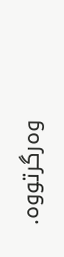وه‌رگرتووه‌.